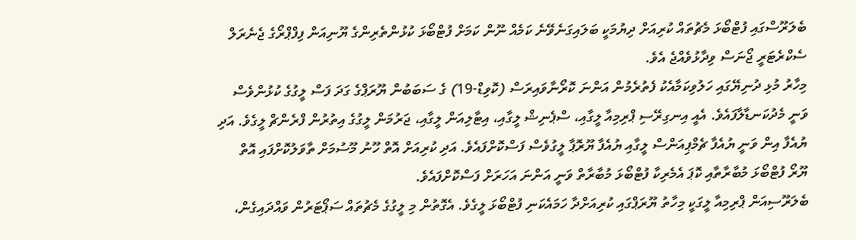ބެލަރޫސްގައި ފުޓްބޯޅަ މެޗުތައް ކުރިއަށް ދިޔުމަކީ ބަލައިގަނެވޭނެ ކަމެއް ނޫން ކަމަށް ފުޓްބޯޅަ ކުޅުންތެރިންގެ ޔޫނިއަން ފިފްޕްރޯގެ ޖެނެރަލް ސެކްރެޓަރީ ޖޯނަސް ވިދާޅުވެއްޖެ އެވެ.
މިހާރު މުޅި ދުނިޔޭގައި ހަލުވިކަމާއެކު ފެތުރެމުން އަންނަ ކޮރޯނާވައިރަސް (ކޮވިޑް-19) ގެ ސަބަބުން ޔޫރަޕްގެ ގަދަ ފަސް ލީގުގެ ކުޅުންވެސް ވަނީ މެދުކަނޑާލާފައެވެ. އެއީ އިނގިރޭސި ޕްރިމިއާ ލީގާއި، ސްޕެނިޝް ލީގާއި، އިޓާލިއަން ލީގާއި، ޖަރުމަން ލީގުގެ އިތުރުން ފްރެންޗް ލީގެވެ. އަދި ޔުއެފާ އިން ވަނީ ޔުއެފާ ޗެމްޕިއަންސް ލީގާއި ޔުއެފާ ޔޫރޮޕާ ލީގުވެސް ފަސްކޮށްފައެވެ. އަދި ކުރިއަށް އޮތް ހޫނު މޫސުމަށް ތާވަލުކޮށްފައި އޮތް ޔޫރޯ ފުޓްބޯޅަ މުބާރާތާއި ކޮޕަ އެމެރިކާ ފުޓްބޯޅަ މުބާރާތް ވަނީ އަންނަ އަހަރަށް ފަސްކޮށްފައެވެ.
ބެލަރޫސިއަން ޕްރިމިއާ ލީގަކީ މިހާތު ޔޫރަޕްގައި ކުރިއަށްދާ ހަމައެކަނި ފުޓްބޯޅަ ލީގެވެ. އެގޮތުން މި ލީގުގެ މެޗުތައް ސަޕޯޓަރުން ވައްދައިގެން،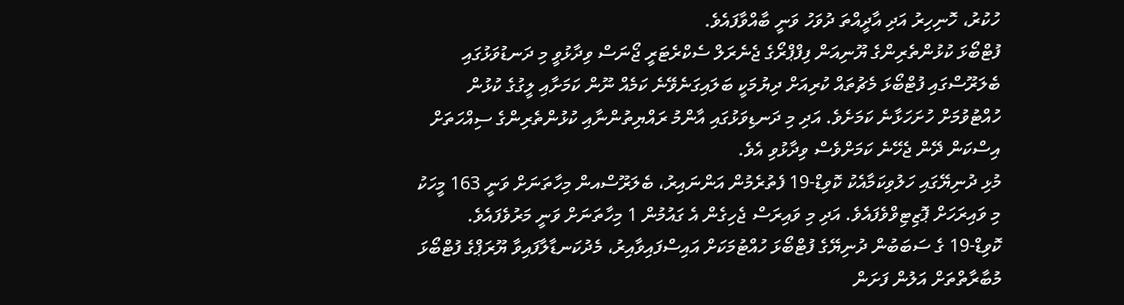ހުކުރު، ހޮނިހިރު އަދި އާދީއްތަ ދުވަހު ވަނީ ބާއްވާފައެވެ.
ފުޓްބޯޅަ ކުޅުންތެރިންގެ ޔޫނިއަން ފިފްޕްރޯގެ ޖެނެރަލް ސެކްރެޓަރީ ޖޯނަސް ވިދާޅުވީ މި ދަނޑުވަޅުގައި ބެލަރޫސްގައި ފުޓްބޯޅަ މެޗުތައް ކުރިއަށް ދިޔުމަކީ ބަލައިގަނެވޭނެ ކަމެއް ނޫން ކަމަށާއި ލީގުގެ ކުޅުން ހުއްޓުވުމަށް ހުށަހަޅާނެ ކަމަށެވެ. އަދި މި ދަނޑިވަޅުގައި އާންމު ރައްޔިތުންނާއި ކުޅުންތެރިންގެ ސިއްހަތަށް އިސްކަން ދޭން ޖެހޭނެ ކަމަށްވެސް ވިދާޅުވި އެވެ.
މުޅި ދުނިޔޭގައި ހަލުވިކަމާއެކު ކޮވިޑް-19 ފެތުރެމުން އަންނައިރު، ބެލަރޫސްއން މިހާތަނަށް ވަނީ 163 މީހަކު މި ވައިރަހަށް ޕޮޒިޓިވްވެފައެވެ. އަދި މި ވައިރަސް ޖެހިގެން އެ ގައުމުން 1 މިހާތަނަށް ވަނީ މަރުވެފައެވެ.
ކޮވިޑް-19 ގެ ސަބަބުން ދުނިޔޭގެ ފުޓްބޯޅަ ހުއްޓުމަކަށް އައިސްފައިވާއިރު، މެދުކަނޑާލާފައިވާ ޔޫރަޕްގެ ފުޓްބޯޅަ މުބާރާތްތަށް އަލުން ފަށަން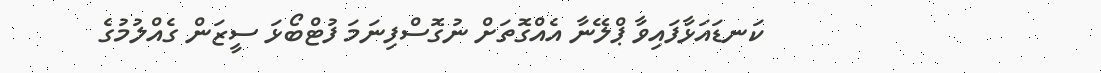ކަނޑައަޅާފައިވާ ޕްލޭނާ އެއްގޮތަށް ނުގޮސްފިނަމަ ފުޓްބޯޅަ ސީޒަން ގެއްލުމުގެ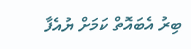ބިރު އެބައޮތް ކަމަށް ޔުއެފާ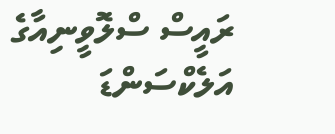ރައީސް ސްލޮވީނިއާގެ އަލެކްސަންޑަ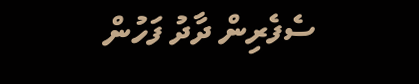ސެފެރިން ދާދު ފަހުން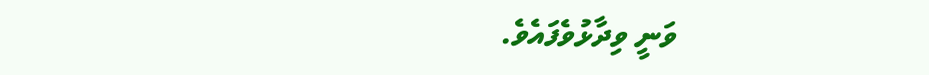ވަނީ ވިދާޅުވެފައެވެ.